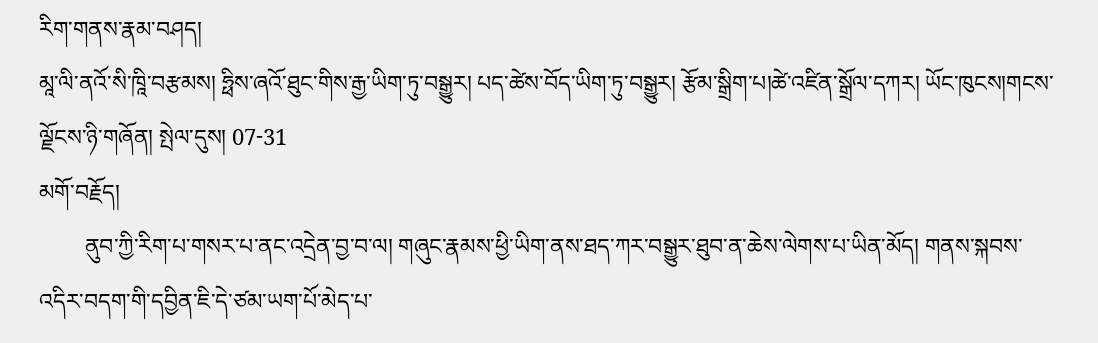རིག་གནས་རྣམ་བཤད།
མཱ་ལི་ནའོ་སི་ཁཱི་བརྩམས། ཧྥིས་ཞའོ་ཐུང་གིས་རྒྱ་ཡིག་ཏུ་བསྒྱུར། པད་ཚེས་བོད་ཡིག་ཏུ་བསྒྱུར། རྩོམ་སྒྲིག་པ།ཚེ་འཛིན་སྒྲོལ་དཀར། ཡོང་ཁུངས།གངས་ལྗོངས་ཉི་གཞོན། སྤེལ་དུས། 07-31
མགོ་བརྗོད།
        ནུབ་ཀྱི་རིག་པ་གསར་པ་ནང་འདྲེན་བྱ་བ་ལ། གཞུང་རྣམས་ཕྱི་ཡིག་ནས་ཐད་ཀར་བསྒྱུར་ཐུབ་ན་ཆེས་ལེགས་པ་ཡིན་མོད། གནས་སྐབས་འདིར་བདག་གི་དབྱིན་ཇི་དེ་ཙམ་ཡག་པོ་མེད་པ་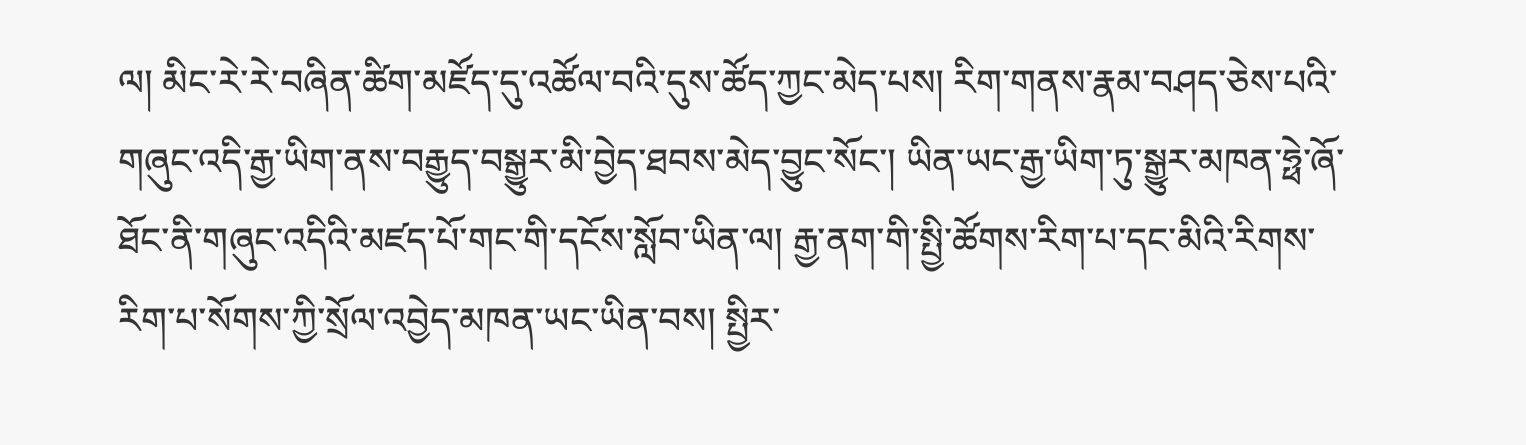ལ། མིང་རེ་རེ་བཞིན་ཚིག་མཛོད་དུ་འཚོལ་བའི་དུས་ཚོད་ཀྱང་མེད་པས། རིག་གནས་རྣམ་བཤད་ཅེས་པའི་གཞུང་འདི་རྒྱ་ཡིག་ནས་བརྒྱུད་བསྒྱུར་མི་བྱེད་ཐབས་མེད་བྱུང་སོང་། ཡིན་ཡང་རྒྱ་ཡིག་ཏུ་སྒྱུར་མཁན་ཧྥེ་ཞོ་ཐོང་ནི་གཞུང་འདིའི་མཛད་པོ་གང་གི་དངོས་སློབ་ཡིན་ལ། རྒྱ་ནག་གི་སྤྱི་ཚོགས་རིག་པ་དང་མིའི་རིགས་རིག་པ་སོགས་ཀྱི་སྲོལ་འབྱེད་མཁན་ཡང་ཡིན་བས། སྤྱིར་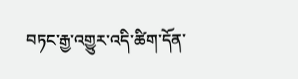བཏང་རྒྱ་འགྱུར་འདི་ཚིག་དོན་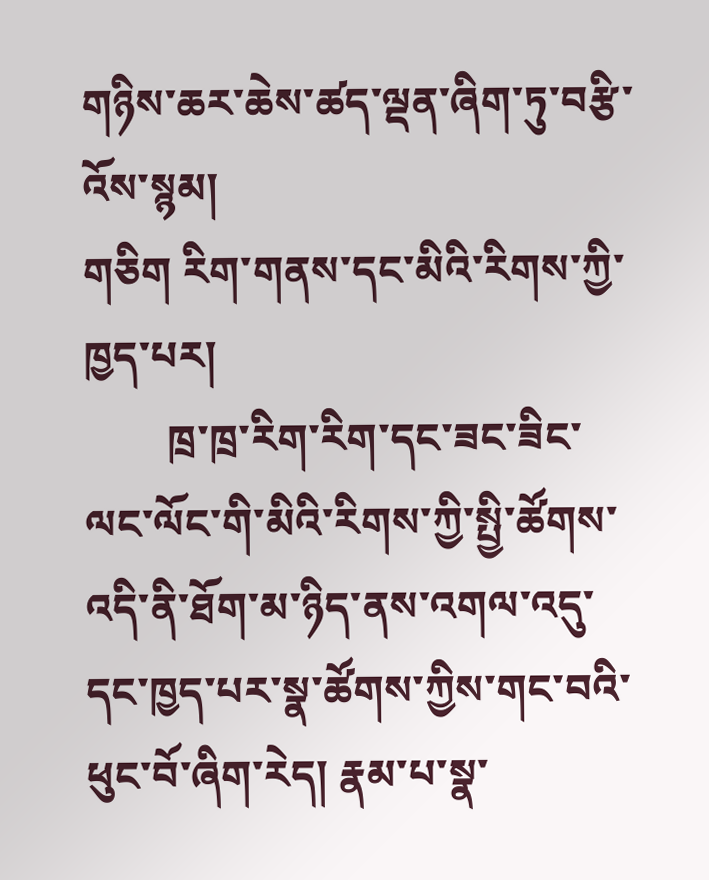གཉིས་ཆར་ཆེས་ཚད་ལྡན་ཞིག་ཏུ་བརྩི་འོས་སྙམ།
གཅིག རིག་གནས་དང་མིའི་རིགས་ཀྱི་ཁྱད་པར།
        ཁྲ་ཁྲ་རིག་རིག་དང་ཟང་ཟིང་ལང་ལོང་གི་མིའི་རིགས་ཀྱི་སྤྱི་ཚོགས་འདི་ནི་ཐོག་མ་ཉིད་ནས་འགལ་འདུ་དང་ཁྱད་པར་སྣ་ཚོགས་ཀྱིས་གང་བའི་ཕུང་བོ་ཞིག་རེད། རྣམ་པ་སྣ་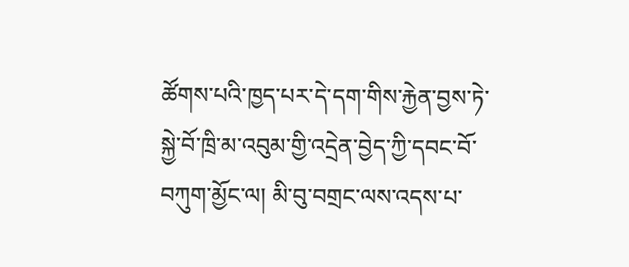ཚོགས་པའི་ཁྱད་པར་དེ་དག་གིས་རྐྱེན་བྱས་ཏེ་སྐྱེ་བོ་ཁྲི་མ་འབུམ་གྱི་འདྲེན་བྱེད་ཀྱི་དབང་བོ་བཀུག་མྱོང་ལ། མི་བུ་བགྲང་ལས་འདས་པ་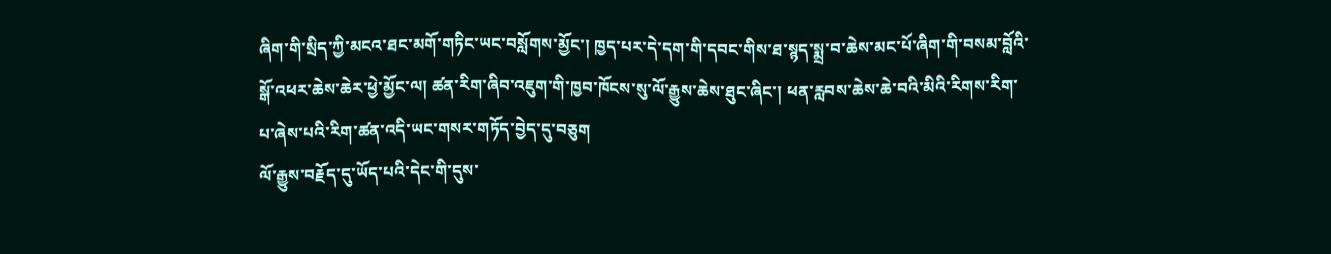ཞིག་གི་སྲིད་ཀྱི་མངའ་ཐང་མགོ་གཏིང་ཡང་བསློགས་མྱོང་། ཁྱད་པར་དེ་དག་གི་དབང་གིས་ཐ་སྙད་སྨྲ་བ་ཆེས་མང་པོ་ཞིག་གི་བསམ་བློའི་སྒོ་འཕར་ཆེས་ཆེར་ཕྱེ་མྱོང་ལ། ཚན་རིག་ཞིབ་འཇུག་གི་ཁྱབ་ཁོངས་སུ་ལོ་རྒྱུས་ཆེས་ཐུང་ཞིང་། ཕན་རླབས་ཆེས་ཆེ་བའི་མིའི་རིགས་རིག་པ་ཞེས་པའི་རིག་ཚན་འདི་ཡང་གསར་གཏོད་བྱེད་དུ་བཅུག
ལོ་རྒྱུས་བརྗོད་དུ་ཡོད་པའི་དེང་གི་དུས་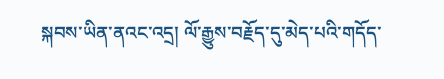སྐབས་ཡིན་ནའང་འདྲ། ལོ་རྒྱུས་བརྗོད་དུ་མེད་པའི་གདོད་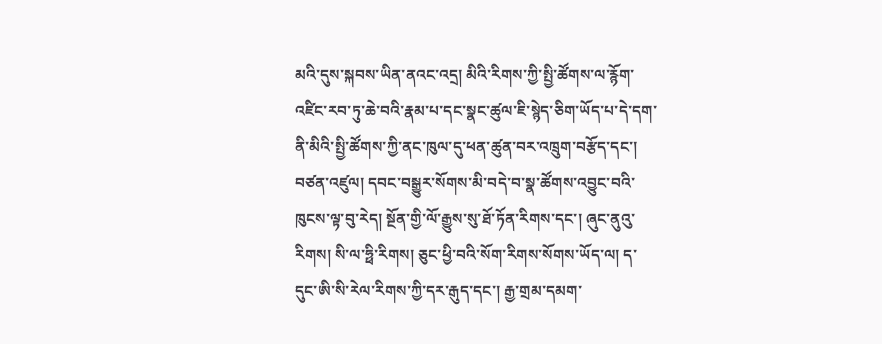མའི་དུས་སྐབས་ཡིན་ནའང་འདྲ། མིའི་རིགས་ཀྱི་སྤྱི་ཚོགས་ལ་རྙོག་འཛིང་རབ་ཏུ་ཆེ་བའི་རྣམ་པ་དང་སྣང་ཚུལ་ཇི་སྙེད་ཅིག་ཡོད་པ་དེ་དག་ནི་མིའི་སྤྱི་ཚོགས་ཀྱི་ནང་ཁུལ་དུ་ཕན་ཚུན་བར་འཁྲུག་བརྩོད་དང་། བཙན་འཛུལ། དབང་བསྒྱུར་སོགས་མི་བདེ་བ་སྣ་ཚོགས་འབྱུང་བའི་ཁུངས་ལྟ་བུ་རེད། སྔོན་གྱི་ལོ་རྒྱུས་སུ་ཐོ་ཏོན་རིགས་དང་། ཞུང་ནུའུ་རིགས། སི་ལ་ཧྥི་རིགས། ཅུང་ཕྱི་བའི་སོག་རིགས་སོགས་ཡོད་ལ། ད་དུང་ཨི་སི་རེལ་རིགས་ཀྱི་དར་རྒུད་དང་། རྒྱ་གྲམ་དམག་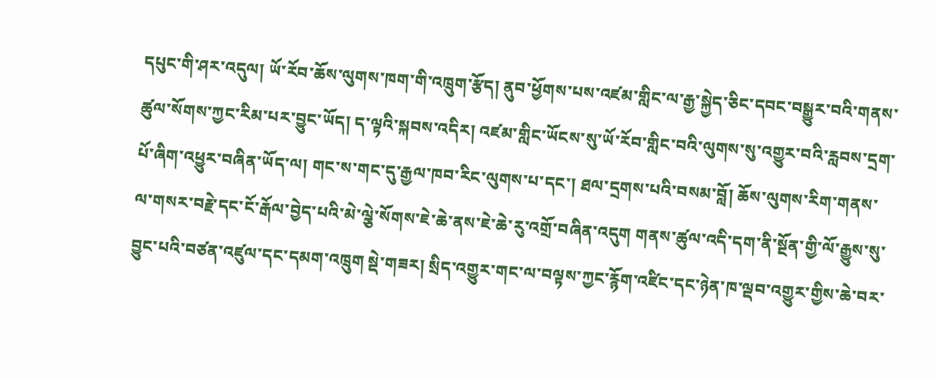དཔུང་གི་ཤར་འདུལ། ཡོ་རོབ་ཆོས་ལུགས་ཁག་གི་འཁྲུག་རྩོད། ནུབ་ཕྱོགས་པས་འཛམ་གླིང་ལ་རྒྱ་སྐྱེད་ཅིང་དབང་བསྒྱུར་བའི་གནས་ཚུལ་སོགས་ཀྱང་རིམ་པར་བྱུང་ཡོད། ད་ལྟའི་སྐབས་འདིར། འཛམ་གླིང་ཡོངས་སུ་ཡོ་རོབ་གླིང་བའི་ལུགས་སུ་འགྱུར་བའི་རླབས་དྲག་པོ་ཞིག་འཕྱུར་བཞིན་ཡོད་ལ། གང་ས་གང་དུ་རྒྱལ་ཁབ་རིང་ལུགས་པ་དང་། ཐལ་དྲགས་པའི་བསམ་བློ། ཆོས་ལུགས་རིག་གནས་ལ་གསར་བརྗེ་དང་ངོ་རྒོལ་བྱེད་པའི་མེ་ལྕེ་སོགས་ཇེ་ཆེ་ནས་ཇེ་ཆེ་རུ་འགྲོ་བཞིན་འདུག གནས་ཚུལ་འདི་དག་ནི་སྔོན་གྱི་ལོ་རྒྱུས་སུ་བྱུང་པའི་བཙན་འཛུལ་དང་དམག་འཁྲུག སྡེ་གཟར། སྲིད་འགྱུར་གང་ལ་བལྟས་ཀྱང་རྙོག་འཛིང་དང་ཉེན་ཁ་ལྡབ་འགྱུར་གྱིས་ཆེ་བར་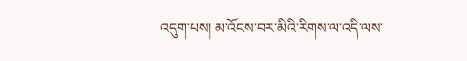འདུག་པས། མ་འོངས་བར་མིའི་རིགས་ལ་འདི་ལས་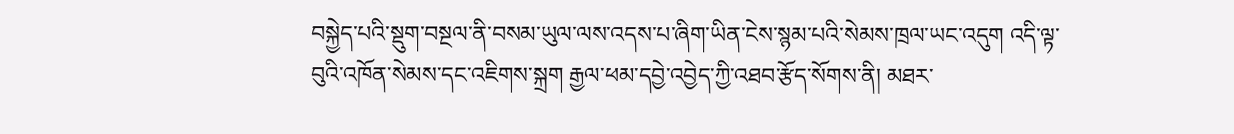བསྐྱེད་པའི་སྡུག་བསྔལ་ནི་བསམ་ཡུལ་ལས་འདས་པ་ཞིག་ཡིན་ངེས་སྙམ་པའི་སེམས་ཁྲལ་ཡང་འདུག འདི་ལྟ་བུའི་འཁོན་སེམས་དང་འཇིགས་སྐྲག རྒྱལ་ཕམ་དབྱེ་འབྱེད་ཀྱི་འཐབ་རྩོད་སོགས་ནི། མཐར་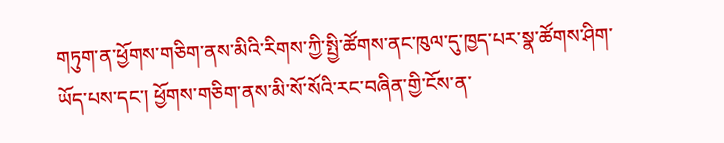གཏུག་ན་ཕྱོགས་གཅིག་ནས་མིའི་རིགས་ཀྱི་སྤྱི་ཚོགས་ནང་ཁུལ་དུ་ཁྱད་པར་སྣ་ཚོགས་ཤིག་ཡོད་པས་དང་། ཕྱོགས་གཅིག་ནས་མི་སོ་སོའི་རང་བཞིན་གྱི་ངོས་ན་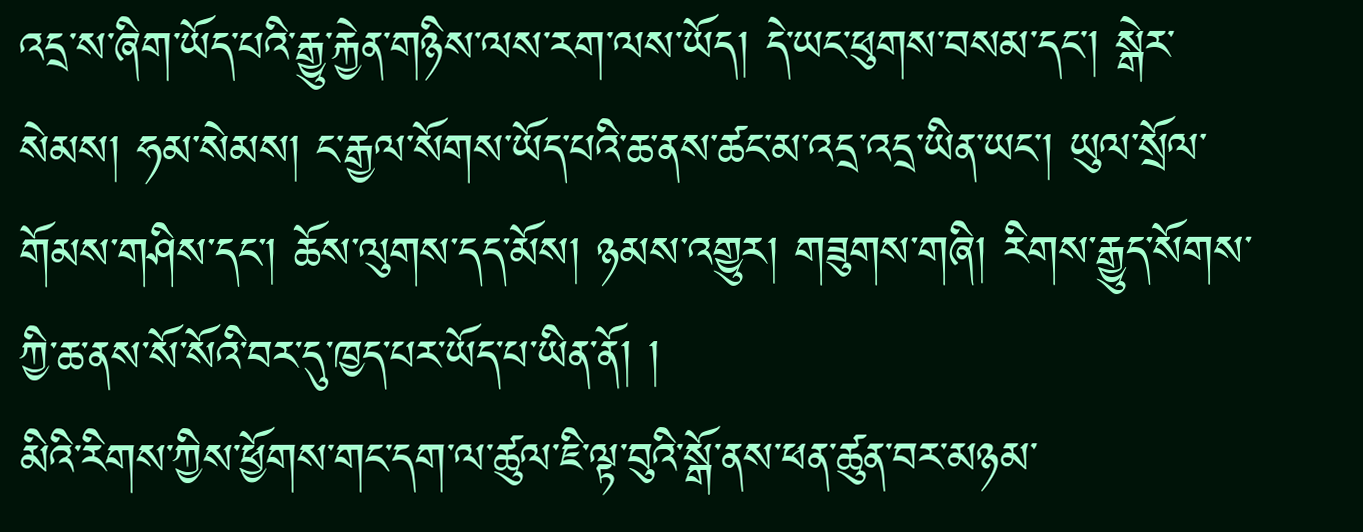འདྲ་ས་ཞིག་ཡོད་པའི་རྒྱུ་རྐྱེན་གཉིས་ལས་རག་ལས་ཡོད། དེ་ཡང་ཕུགས་བསམ་དང་། སྒེར་སེམས། ཧམ་སེམས། ང་རྒྱལ་སོགས་ཡོད་པའི་ཆ་ནས་ཚང་མ་འདྲ་འདྲ་ཡིན་ཡང་། ཡུལ་སྲོལ་གོམས་གཤིས་དང་། ཆོས་ལུགས་དད་མོས། ཉམས་འགྱུར། གཟུགས་གཞི། རིགས་རྒྱུད་སོགས་ཀྱི་ཆ་ནས་སོ་སོའི་བར་དུ་ཁྱད་པར་ཡོད་པ་ཡིན་ནོ། །
མིའི་རིགས་ཀྱིས་ཕྱོགས་གང་དག་ལ་ཚུལ་ཇི་ལྟ་བུའི་སྒོ་ནས་ཕན་ཚུན་བར་མཉམ་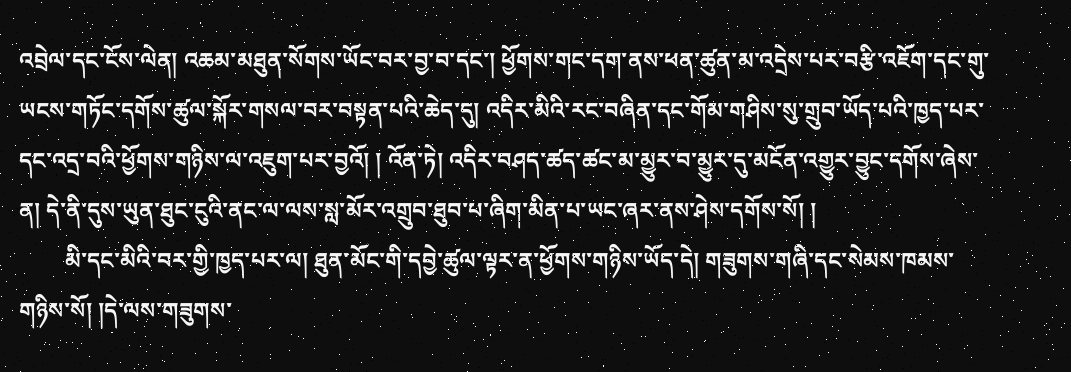འབྲེལ་དང་ངོས་ལེན། འཆམ་མཐུན་སོགས་ཡོང་བར་བྱ་བ་དང་། ཕྱོགས་གང་དག་ནས་ཕན་ཚུན་མ་འདྲེས་པར་བརྩི་འཇོག་དང་གུ་ཡངས་གཏོང་དགོས་ཚུལ་སྐོར་གསལ་བར་བསྟན་པའི་ཆེད་དུ། འདིར་མིའི་རང་བཞིན་དང་གོམ་གཤིས་སུ་གྲུབ་ཡོད་པའི་ཁྱད་པར་དང་འདྲ་བའི་ཕྱོགས་གཉིས་ལ་འཇུག་པར་བྱའོ། ། འོན་ཏེ། འདིར་བཤད་ཚད་ཚང་མ་མྱུར་བ་མྱུར་དུ་མངོན་འགྱུར་བྱུང་དགོས་ཞེས་ན། དེ་ནི་དུས་ཡུན་ཐུང་ངུའི་ནང་ལ་ལས་སླ་མོར་འགྲུབ་ཐུབ་པ་ཞིག་མིན་པ་ཡང་ཞར་ནས་ཤེས་དགོས་སོ། །
        མི་དང་མིའི་བར་གྱི་ཁྱད་པར་ལ། ཐུན་མོང་གི་དབྱེ་ཚུལ་ལྟར་ན་ཕྱོགས་གཉིས་ཡོད་དེ། གཟུགས་གཞི་དང་སེམས་ཁམས་གཉིས་སོ། །དེ་ལས་གཟུགས་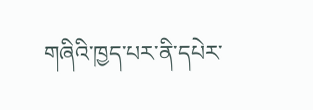གཞིའི་ཁྱད་པར་ནི་དཔེར་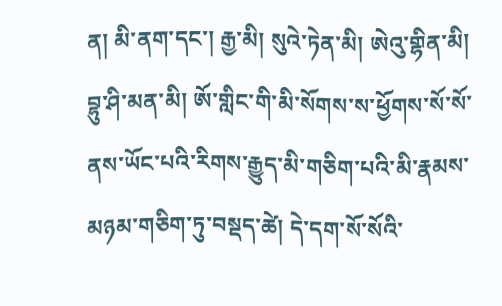ན། མི་ནག་དང་། རྒྱ་མི། སུའེ་ཏེན་མི། ཨེའུ་གྷིན་མི། བྷུ་ཤི་མན་མི། ཨོ་གླིང་གི་མི་སོགས་ས་ཕྱོགས་སོ་སོ་ནས་ཡོང་པའི་རིགས་རྒྱུད་མི་གཅིག་པའི་མི་རྣམས་མཉམ་གཅིག་ཏུ་བསྡད་ཚེ། དེ་དག་སོ་སོའི་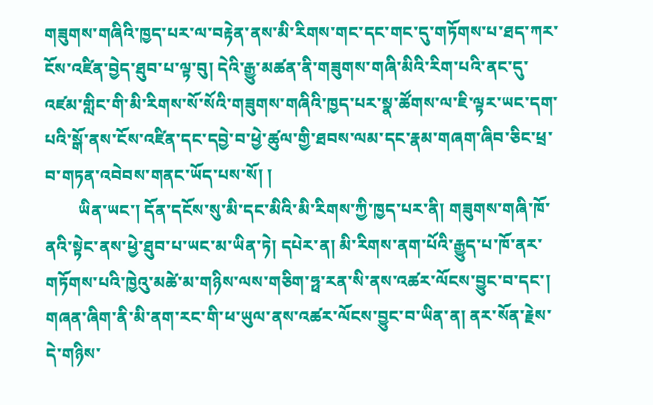གཟུགས་གཞིའི་ཁྱད་པར་ལ་བརྟེན་ནས་མི་རིགས་གང་དང་གང་དུ་གཏོགས་པ་ཐད་ཀར་ངོས་འཛིན་བྱེད་ཐུབ་པ་ལྟ་བུ། དེའི་རྒྱུ་མཚན་ནི་གཟུགས་གཞི་མིའི་རིག་པའི་ནང་དུ་འཛམ་གླིང་གི་མི་རིགས་སོ་སོའི་གཟུགས་གཞིའི་ཁྱད་པར་སྣ་ཚོགས་ལ་ཇི་ལྟར་ཡང་དག་པའི་སྒོ་ནས་ངོས་འཛིན་དང་དབྱེ་བ་ཕྱེ་ཚུལ་གྱི་ཐབས་ལམ་དང་རྣམ་གཞག་ཞིབ་ཅིང་ཕྲ་བ་གཏན་འབེབས་གནང་ཡོད་པས་སོ། །
        ཡིན་ཡང་། དོན་དངོས་སུ་མི་དང་མིའི་མི་རིགས་ཀྱི་ཁྱད་པར་ནི། གཟུགས་གཞི་ཁོ་ནའི་སྟེང་ནས་ཕྱེ་ཐུབ་པ་ཡང་མ་ཡིན་ཏེ། དཔེར་ན། མི་རིགས་ནག་པོའི་རྒྱུད་པ་ཁོ་ནར་གཏོགས་པའི་ཁྱེའུ་མཚེ་མ་གཉིས་ལས་གཅིག་ཧྥ་རན་སི་ནས་འཚར་ལོངས་བྱུང་བ་དང་། གཞན་ཞིག་ནི་མི་ནག་རང་གི་ཕ་ཡུལ་ནས་འཚར་ལོངས་བྱུང་བ་ཡིན་ན། ནར་སོན་རྗེས་དེ་གཉིས་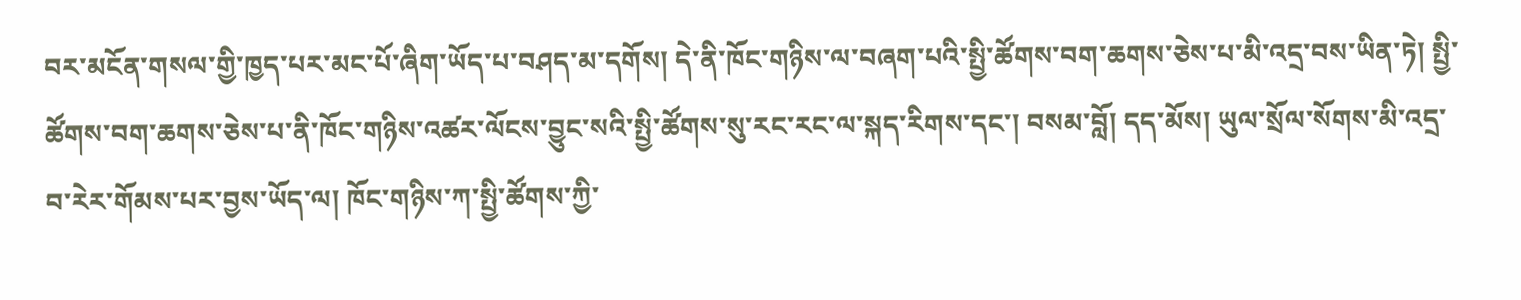བར་མངོན་གསལ་གྱི་ཁྱད་པར་མང་པོ་ཞིག་ཡོད་པ་བཤད་མ་དགོས། དེ་ནི་ཁོང་གཉིས་ལ་བཞག་པའི་སྤྱི་ཚོགས་བག་ཆགས་ཅེས་པ་མི་འདྲ་བས་ཡིན་ཏེ། སྤྱི་ཚོགས་བག་ཆགས་ཅེས་པ་ནི་ཁོང་གཉིས་འཚར་ལོངས་བྱུང་སའི་སྤྱི་ཚོགས་སུ་རང་རང་ལ་སྐད་རིགས་དང་། བསམ་བློ། དད་མོས། ཡུལ་སྲོལ་སོགས་མི་འདྲ་བ་རེར་གོམས་པར་བྱས་ཡོད་ལ། ཁོང་གཉིས་ཀ་སྤྱི་ཚོགས་ཀྱི་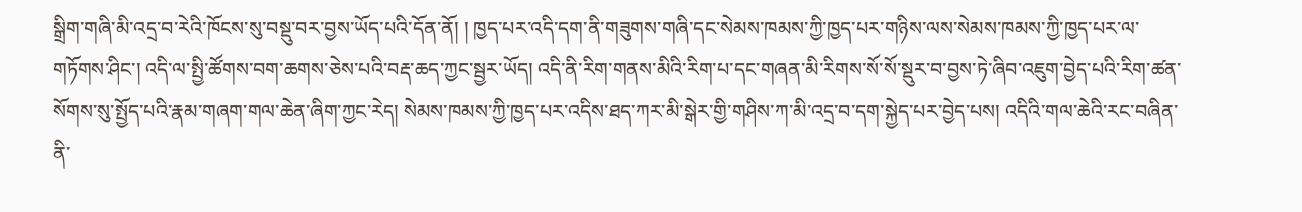སྒྲིག་གཞི་མི་འདྲ་བ་རེའི་ཁོངས་སུ་བསྡུ་བར་བྱས་ཡོད་པའི་དོན་ནོ། ། ཁྱད་པར་འདི་དག་ནི་གཟུགས་གཞི་དང་སེམས་ཁམས་ཀྱི་ཁྱད་པར་གཉིས་ལས་སེམས་ཁམས་ཀྱི་ཁྱད་པར་ལ་གཏོགས་ཤིང་། འདི་ལ་སྤྱི་ཚོགས་བག་ཆགས་ཅེས་པའི་བརྡ་ཆད་ཀྱང་སྦྱར་ཡོད། འདི་ནི་རིག་གནས་མིའི་རིག་པ་དང་གཞན་མི་རིགས་སོ་སོ་སྡུར་བ་བྱས་ཏེ་ཞིབ་འཇུག་བྱེད་པའི་རིག་ཚན་སོགས་སུ་སྤྱོད་པའི་རྣམ་གཞག་གལ་ཆེན་ཞིག་ཀྱང་རེད། སེམས་ཁམས་ཀྱི་ཁྱད་པར་འདིས་ཐད་ཀར་མི་སྒེར་གྱི་གཤིས་ཀ་མི་འདྲ་བ་དག་སྐྱེད་པར་བྱེད་པས། འདིའི་གལ་ཆེའི་རང་བཞིན་ནི་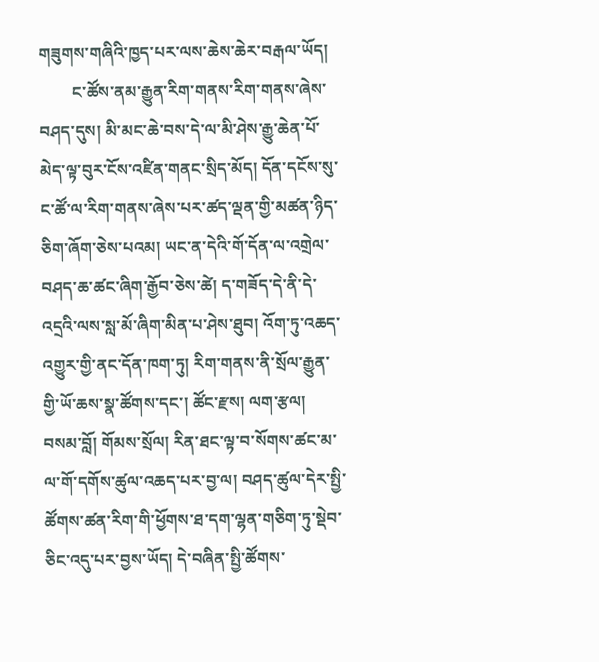གཟུགས་གཞིའི་ཁྱད་པར་ལས་ཆེས་ཆེར་བརྒལ་ཡོད།
        ང་ཚོས་ནམ་རྒྱུན་རིག་གནས་རིག་གནས་ཞེས་བཤད་དུས། མི་མང་ཆེ་བས་དེ་ལ་མི་ཤེས་རྒྱུ་ཆེན་པོ་མེད་ལྟ་བུར་ངོས་འཛིན་གནང་སྲིད་མོད། དོན་དངོས་སུ་ང་ཚོ་ལ་རིག་གནས་ཞེས་པར་ཚད་ལྡན་གྱི་མཚན་ཉིད་ཅིག་ཞོག་ཅེས་པའམ། ཡང་ན་དེའི་གོ་དོན་ལ་འགྲེལ་བཤད་ཆ་ཚང་ཞིག་རྒྱོབ་ཅེས་ཚེ། ད་གཟོད་དེ་ནི་དེ་འདྲའི་ལས་སླ་མོ་ཞིག་མིན་པ་ཤེས་ཐུབ། འོག་ཏུ་འཆད་འགྱུར་གྱི་ནང་དོན་ཁག་ཏུ། རིག་གནས་ནི་སྲོལ་རྒྱུན་གྱི་ཡོ་ཆས་སྣ་ཚོགས་དང་། ཚོང་རྫས། ལག་རྩལ། བསམ་བློ། གོམས་སྲོལ། རིན་ཐང་ལྟ་བ་སོགས་ཚང་མ་ལ་གོ་དགོས་ཚུལ་འཆད་པར་བྱ་ལ། བཤད་ཚུལ་དེར་སྤྱི་ཚོགས་ཚན་རིག་གི་ཕྱོགས་ཐ་དག་ལྷན་གཅིག་ཏུ་སྡེབ་ཅིང་འདུ་པར་བྱས་ཡོད། དེ་བཞིན་སྤྱི་ཚོགས་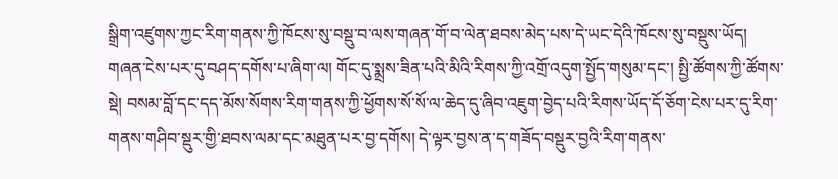སྒྲིག་འཛུགས་ཀྱང་རིག་གནས་ཀྱི་ཁོངས་སུ་བསྡུ་བ་ལས་གཞན་གོ་བ་ལེན་ཐབས་མེད་པས་དེ་ཡང་དེའི་ཁོངས་སུ་བསྡུས་ཡོད། གཞན་ངེས་པར་དུ་བཤད་དགོས་པ་ཞིག་ལ། གོང་དུ་སྨྲས་ཟིན་པའི་མིའི་རིགས་ཀྱི་འགྲོ་འདུག་སྤྱོད་གསུམ་དང་། སྤྱི་ཚོགས་ཀྱི་ཚོགས་སྡེ། བསམ་བློ་དང་དད་མོས་སོགས་རིག་གནས་ཀྱི་ཕྱོགས་སོ་སོ་ལ་ཆེད་དུ་ཞིབ་འཇུག་བྱེད་པའི་རིགས་ཡོད་དོ་ཅོག་ངེས་པར་དུ་རིག་གནས་གཤིབ་སྡུར་གྱི་ཐབས་ལམ་དང་མཐུན་པར་བྱ་དགོས། དེ་ལྟར་བྱས་ན་ད་གཟོད་བསྡུར་བྱའི་རིག་གནས་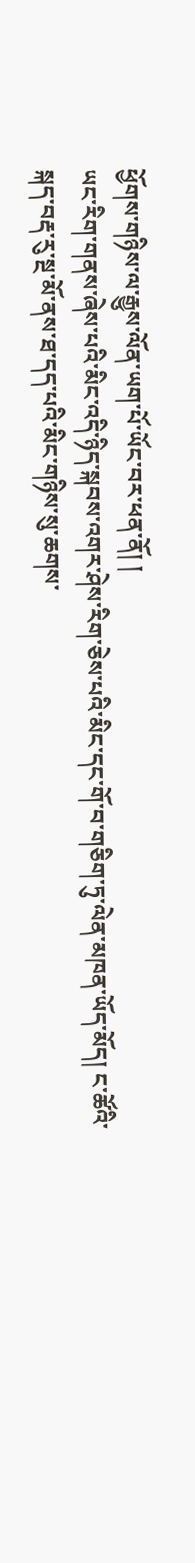ཕྱོགས་གཉིས་ལ་རྒྱུས་ལོན་ཡག་པོ་ཡོང་བར་ཕན་ནོ། །
ཡང་རིག་གནས་ཞེས་པའི་མིང་འདི་ཉིད་སྐབས་འགར་ཤེས་རིག་ཅེས་པའི་མིང་དང་གོ་བ་གཅིག་ཏུ་ལེན་མཁན་ཡོད་མོད། ང་ཚོའི་སྐད་བརྡ་རུ་སྔ་མོ་ནས་ཐ་དད་པའི་མིང་གཉིས་སུ་ཆགས་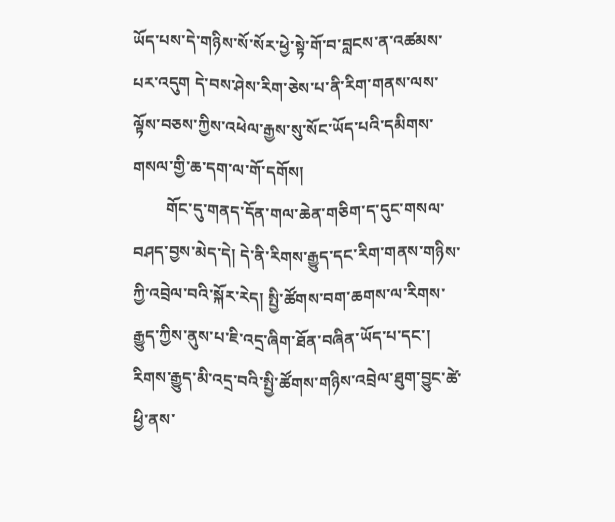ཡོད་པས་དེ་གཉིས་སོ་སོར་ཕྱེ་སྟེ་གོ་བ་བླངས་ན་འཚམས་པར་འདུག དེ་བས་ཤེས་རིག་ཅེས་པ་ནི་རིག་གནས་ལས་ལྟོས་བཅས་ཀྱིས་འཕེལ་རྒྱས་སུ་སོང་ཡོད་པའི་དམིགས་གསལ་གྱི་ཆ་དག་ལ་གོ་དགོས།
        གོང་དུ་གནད་དོན་གལ་ཆེན་གཅིག་ད་དུང་གསལ་བཤད་བྱས་མེད་དེ། དེ་ནི་རིགས་རྒྱུད་དང་རིག་གནས་གཉིས་ཀྱི་འབྲེལ་བའི་སྐོར་རེད། སྤྱི་ཚོགས་བག་ཆགས་ལ་རིགས་རྒྱུད་ཀྱིས་ནུས་པ་ཇི་འདྲ་ཞིག་ཐོན་བཞིན་ཡོད་པ་དང་། རིགས་རྒྱུད་མི་འདྲ་བའི་སྤྱི་ཚོགས་གཉིས་འབྲེལ་ཐུག་བྱུང་ཚེ་ཕྱི་ནས་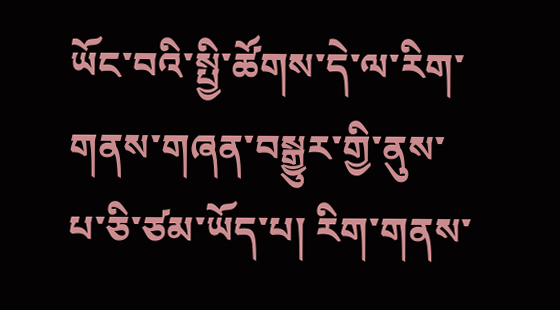ཡོང་བའི་སྤྱི་ཚོགས་དེ་ལ་རིག་གནས་གཞན་བསྒྱུར་གྱི་ནུས་པ་ཅི་ཙམ་ཡོད་པ། རིག་གནས་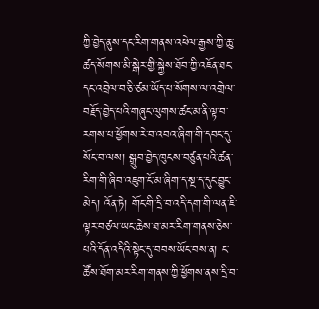ཀྱི་བྱེད་ནུས་དང་རིག་གནས་འཕེལ་རྒྱས་ཀྱི་ཆུ་ཚད་སོགས་མི་སྒེར་གྱི་སྐྱེས་ཐོབ་ཀྱི་འཇོན་ཐང་དང་འབྲེལ་བ་ཅི་ཙམ་ཡོད་པ་སོགས་ལ་འགྲེལ་བརྗོད་བྱེད་པའི་གཞུང་ལུགས་ཚང་མ་ནི་ལྟ་བ་རགས་པ་ཕྱོགས་རེ་བ་འབའ་ཞིག་གི་དབང་དུ་སོང་བ་ལས། སྒྲུབ་བྱེད་ཁུངས་བཙུན་པའི་ཚན་རིག་གི་ཞིབ་འཇུག་ངོ་མ་ཞིག་ད་སྔ་ད་དུང་བྱུང་མེད། འོན་ཏེ། གོང་གི་དྲི་བ་འདི་དག་གི་ལན་ཇི་ལྟར་བཙལ་ཡང་ཆེས་ཐ་མར་རིག་གནས་ཅེས་པའི་དོན་འདིའི་སྟེང་དུ་བབས་ཡོང་བས་ན། ང་ཚོས་ཐོག་མར་རིག་གནས་ཀྱི་ཕྱོགས་ནས་དྲི་བ་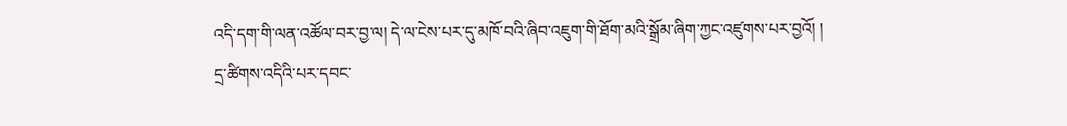འདི་དག་གི་ལན་འཚོལ་བར་བྱ་ལ། དེ་ལ་ངེས་པར་དུ་མཁོ་བའི་ཞིབ་འཇུག་གི་ཐོག་མའི་སྒྲོམ་ཞིག་ཀྱང་འཛུགས་པར་བྱའོ། །
དྲ་ཚིགས་འདིའི་པར་དབང་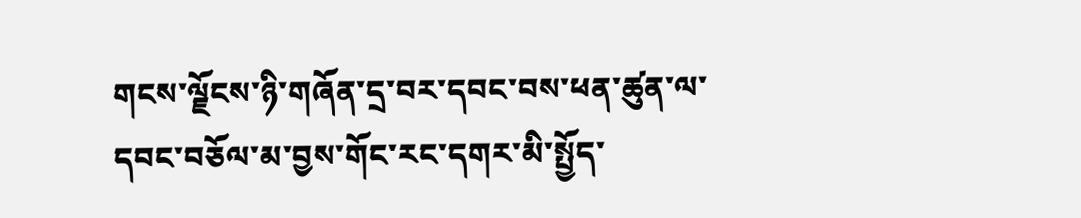གངས་ལྗོངས་ཉི་གཞོན་དྲ་བར་དབང་བས་ཕན་ཚུན་ལ་དབང་བཅོལ་མ་བྱས་གོང་རང་དགར་མི་སྤྱོད་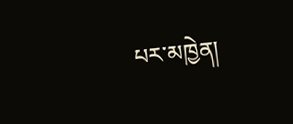པར་མཁྱེན།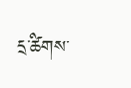དྲ་ཚིགས་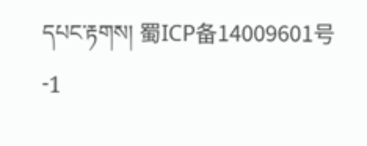དཔང་རྟགས། 蜀ICP备14009601号-1